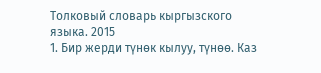Толковый словарь кыргызского языка. 2015
1. Бир жерди түнөк кылуу, түнөө. Каз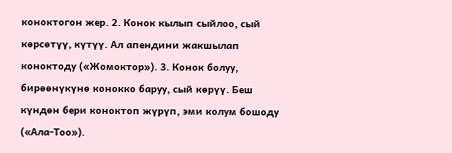коноктогон жер. 2. Конок кылып сыйлоо, сый көрсөтүү, күтүү. Ал апендини жакшылап коноктоду («Жомоктор»). 3. Конок болуу, бирөөнүкүнө конокко баруу, сый көрүү. Беш күндөн бери коноктоп жүрүп, эми колум бошоду («Ала-Тоо»).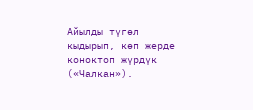Айылды түгөл кыдырып, көп жерде коноктоп жүрдүк («Чалкан»).